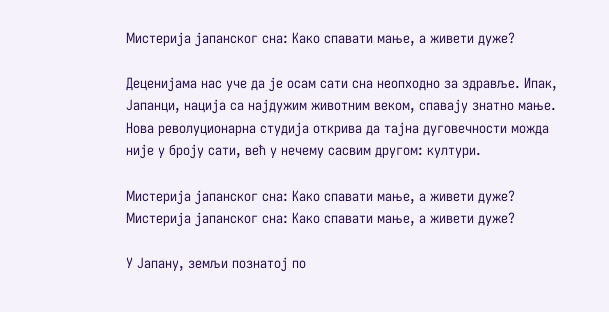Мистерија јапанског сна: Како спавати мање, а живети дуже?

Деценијама нас уче да је осам сати сна неопходно за здравље. Ипак, Јапанци, нација са најдужим животним веком, спавају знатно мање. Нова револуционарна студија открива да тајна дуговечности можда није у броју сати, већ у нечему сасвим другом: култури.

Мистерија јапанског сна: Како спавати мање, а живети дуже? Мистерија јапанског сна: Како спавати мање, а живети дуже?

У Јапану, земљи познатој по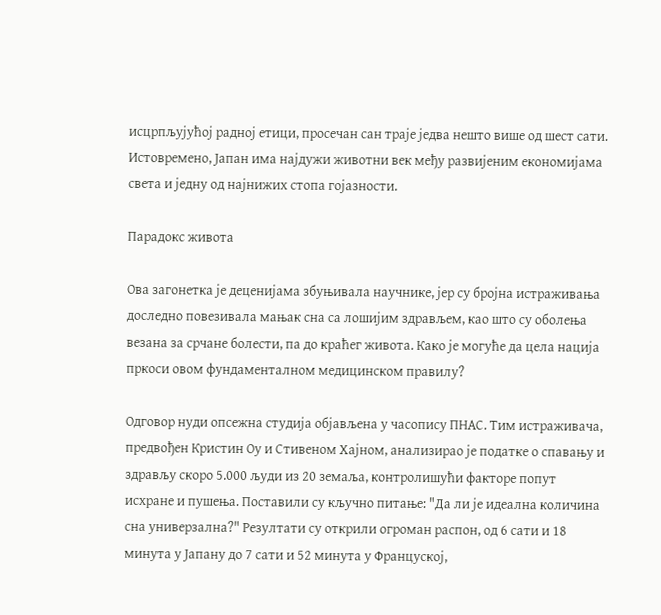исцрпљујућој радној етици, просечан сан траје једва нешто више од шест сати. Истовремено, Јапан има најдужи животни век међу развијеним економијама света и једну од најнижих стопа гојазности.

Парадокс живота

Ова загонетка је деценијама збуњивала научнике, јер су бројна истраживања доследно повезивала мањак сна са лошијим здрављем, као што су оболења везана за срчане болести, па до краћег живота. Како је могуће да цела нација пркоси овом фундаменталном медицинском правилу?

Одговор нуди опсежна студија објављена у часопису ПНАС. Тим истраживача, предвођен Кристин Оу и Стивеном Хајном, анализирао је податке о спавању и здрављу скоро 5.000 људи из 20 земаља, контролишући факторе попут исхране и пушења. Поставили су кључно питање: "Да ли је идеална количина сна универзална?" Резултати су открили огроман распон, од 6 сати и 18 минута у Јапану до 7 сати и 52 минута у Француској,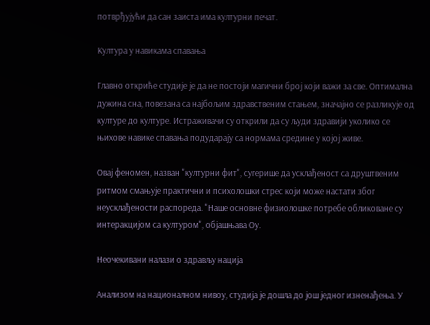потврђујући да сан заиста има културни печат.

Култура у навикама спавања

Главно откриће студије је да не постоји магични број који важи за све. Оптимална дужина сна, повезана са најбољим здравственим стањем, значајно се разликује од културе до културе. Истраживачи су открили да су људи здравији уколико се њихове навике спавања подударају са нормама средине у којој живе.

Овај феномен, назван "културни фит", сугерише да усклађеност са друштвеним ритмом смањује практични и психолошки стрес који може настати због неусклађености распореда. "Наше основне физиолошке потребе обликоване су интеракцијом са културом", објашњава Оу.

Неочекивани налази о здрављу нација

Анализом на националном нивоу, студија је дошла до још једног изненађења. У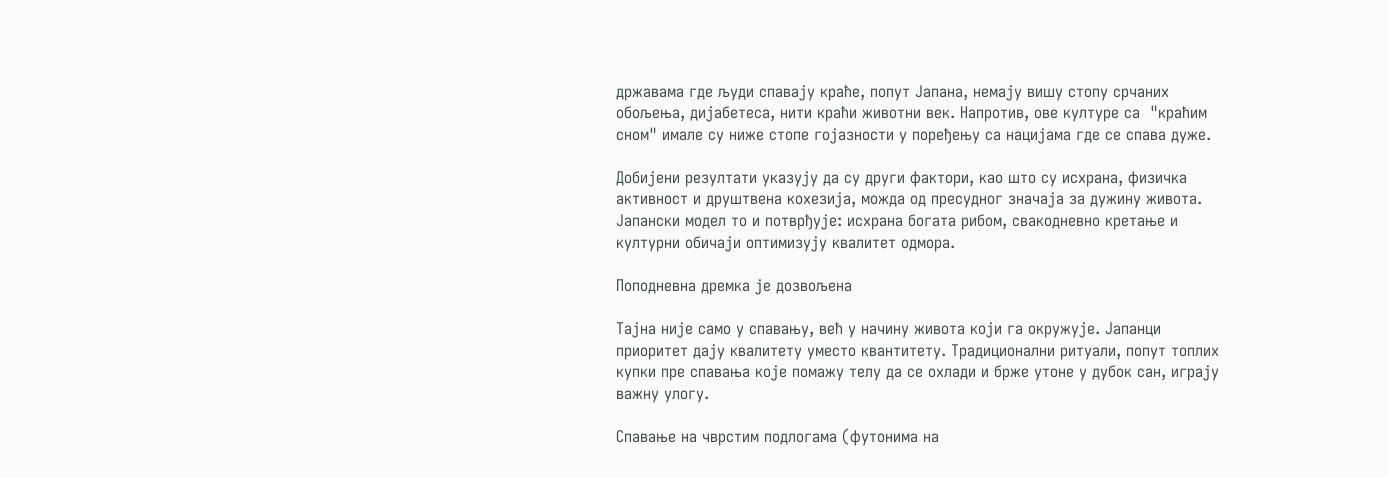државама где људи спавају краће, попут Јапана, немају вишу стопу срчаних обољења, дијабетеса, нити краћи животни век. Напротив, ове културе са  "краћим сном" имале су ниже стопе гојазности у поређењу са нацијама где се спава дуже.

Добијени резултати указују да су други фактори, као што су исхрана, физичка активност и друштвена кохезија, можда од пресудног значаја за дужину живота. Јапански модел то и потврђује: исхрана богата рибом, свакодневно кретање и културни обичаји оптимизују квалитет одмора.

Поподневна дремка је дозвољена

Тајна није само у спавању, већ у начину живота који га окружује. Јапанци приоритет дају квалитету уместо квантитету. Традиционални ритуали, попут топлих купки пре спавања које помажу телу да се охлади и брже утоне у дубок сан, играју важну улогу.

Спавање на чврстим подлогама (футонима на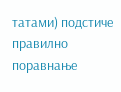татами) подстиче правилно поравнање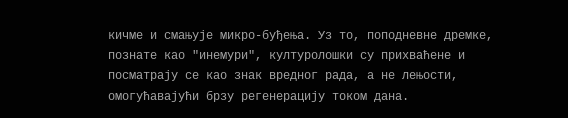кичме и смањује микро-буђења. Уз то, поподневне дремке, познате као "инемури", културолошки су прихваћене и посматрају се као знак вредног рада, а не лењости, омогућавајући брзу регенерацију током дана.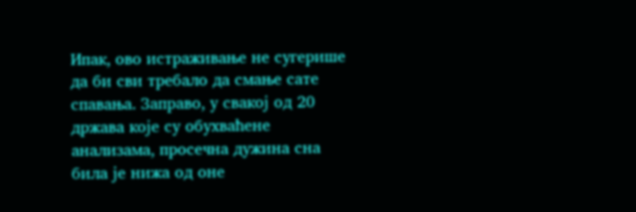Ипак, ово истраживање не сугерише да би сви требало да смање сате спавања. Заправо, у свакој од 20 држава које су обухваћене анализама, просечна дужина сна била је нижа од оне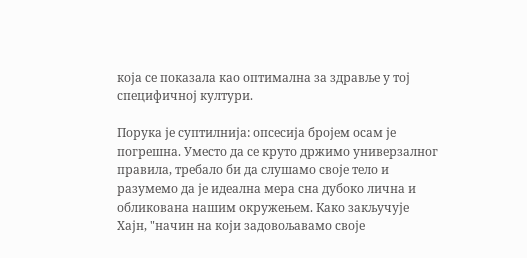која се показала као оптимална за здравље у тој специфичној култури.

Порука је суптилнија: опсесија бројем осам је погрешна. Уместо да се круто држимо универзалног правила, требало би да слушамо своје тело и разумемо да је идеална мера сна дубоко лична и обликована нашим окружењем. Како закључује Хајн, "начин на који задовољавамо своје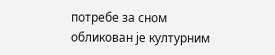потребе за сном обликован је културним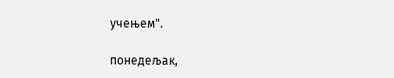учењем".

понедељак,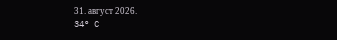31. август 2026.
34° C